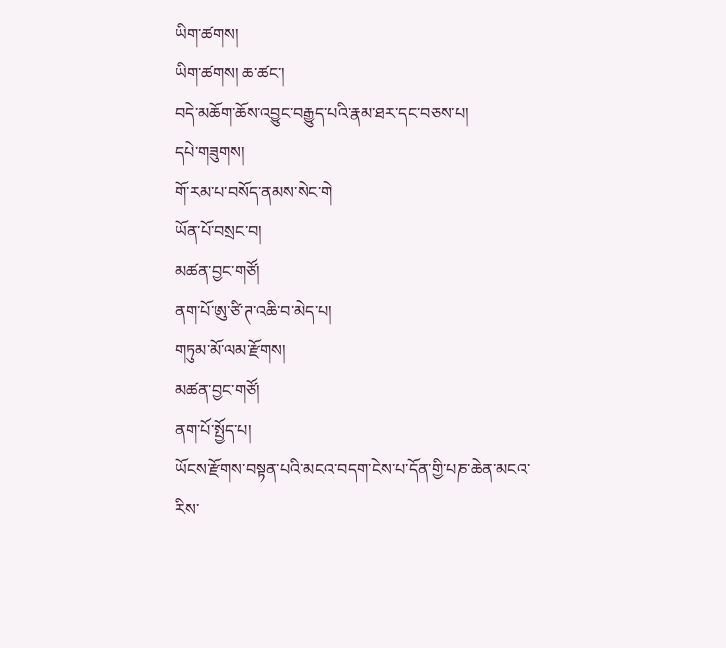ཡིག་ཚགས།
ཡིག་ཚགས། ཆ་ཚང་།
བདེ་མཆོག་ཆོས་འབྱུང་བརྒྱུད་པའི་རྣམ་ཐར་དང་བཅས་པ།
དཔེ་གཟུགས།
གོ་རམ་པ་བསོད་ནམས་སེང་གེ
ཡོན་པོ་བསྲང་བ།
མཚན་བྱང་གཙོ།
ནག་པོ་ཨུ་ཙི་ཊ་འཆི་བ་མེད་པ།
གཏུམ་མོ་ལམ་རྫོགས།
མཚན་བྱང་གཙོ།
ནག་པོ་སྤྱོད་པ།
ཡོངས་རྫོགས་བསྟན་པའི་མངའ་བདག་ངེས་པ་དོན་གྱི་པཎ་ཆེན་མངའ་རིས་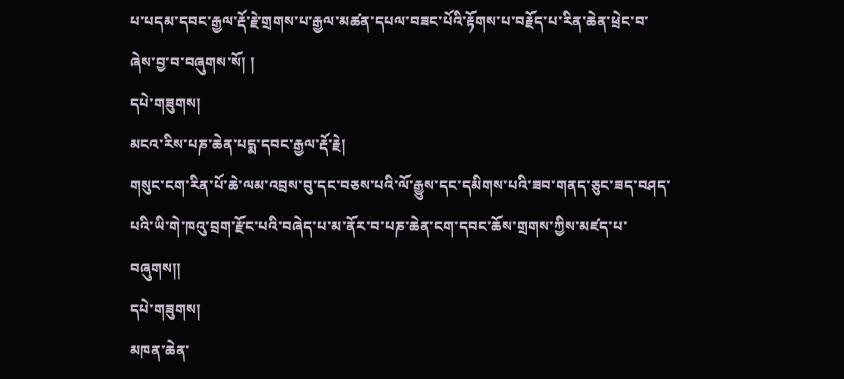པ་པདམ་དབང་རྒྱལ་རྡོ་རྗེ་གྲགས་པ་རྒྱལ་མཚན་དཔལ་བཟང་པོའི་རྟོགས་པ་བརྗོད་པ་རིན་ཆེན་ཕྲེང་བ་ཞེས་བྱ་བ་བཞུགས་སོ། །
དཔེ་གཟུགས།
མངའ་རིས་པཎ་ཆེན་པདྨ་དབང་རྒྱལ་རྡོ་རྗེ།
གསུང་ངག་རིན་པོ་ཆེ་ལམ་འབྲས་བུ་དང་བཅས་པའི་ལོ་རྒྱུས་དང་དམིགས་པའི་ཟབ་གནད་ཅུང་ཟད་བཤད་པའི་ཡི་གེ་ཁའུ་བྲག་རྫོང་པའི་བཞེད་པ་མ་ནོར་བ་པཎ་ཆེན་ངག་དབང་ཆོས་གྲགས་ཀྱིས་མཛད་པ་བཞུགས༎
དཔེ་གཟུགས།
མཁན་ཆེན་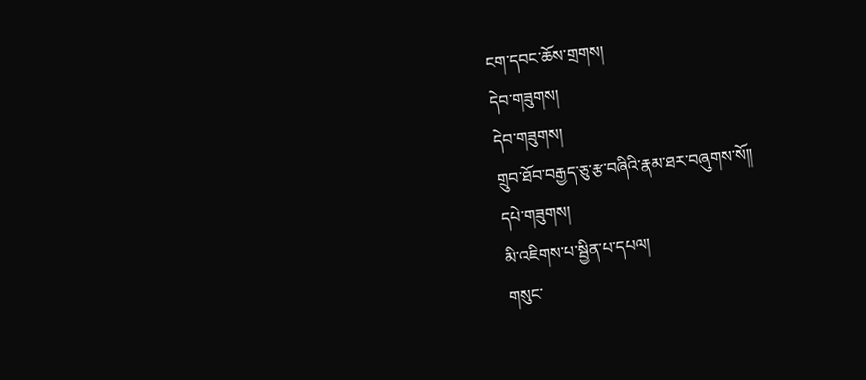ངག་དབང་ཆོས་གྲགས།
དེབ་གཟུགས།
དེབ་གཟུགས།
གྲུབ་ཐོབ་བརྒྱད་ཅུ་རྩ་བཞིའི་རྣམ་ཐར་བཞུགས་སོ༎
དཔེ་གཟུགས།
མི་འཇིགས་པ་སྦྱིན་པ་དཔལ།
གསུང་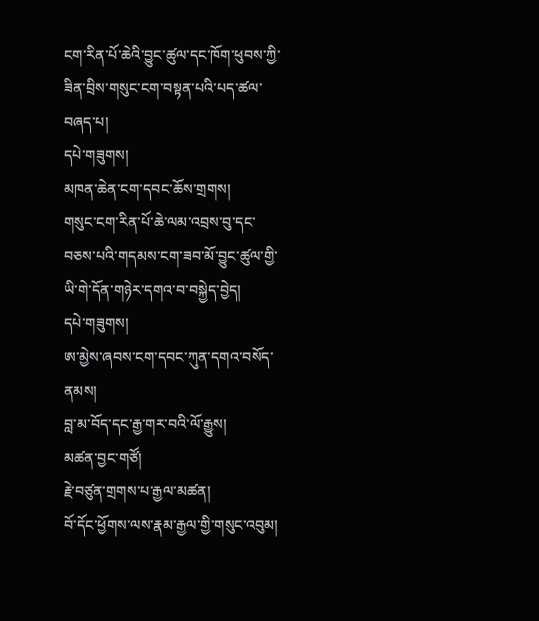ངག་རིན་པོ་ཆེའི་བྱུང་ཚུལ་དང་ཁོག་ཕུབས་ཀྱི་ཟིན་བྲིས་གསུང་ངག་བསྟན་པའི་པད་ཚལ་བཞད་པ།
དཔེ་གཟུགས།
མཁན་ཆེན་ངག་དབང་ཆོས་གྲགས།
གསུང་ངག་རིན་པོ་ཆེ་ལམ་འབྲས་བུ་དང་བཅས་པའི་གདམས་ངག་ཟབ་མོ་བྱུང་ཚུལ་གྱི་ཡི་གེ་དོན་གཉེར་དགའ་བ་བསྐྱེད་བྱེད།
དཔེ་གཟུགས།
ཨ་མྱེས་ཞབས་ངག་དབང་ཀུན་དགའ་བསོད་ནམས།
བླ་མ་བོད་དང་རྒྱ་གར་བའི་ལོ་རྒྱུས།
མཚན་བྱང་གཙོ།
རྗེ་བཙུན་གྲགས་པ་རྒྱལ་མཚན།
བོ་དོང་ཕྱོགས་ལས་རྣམ་རྒྱལ་གྱི་གསུང་འབུམ།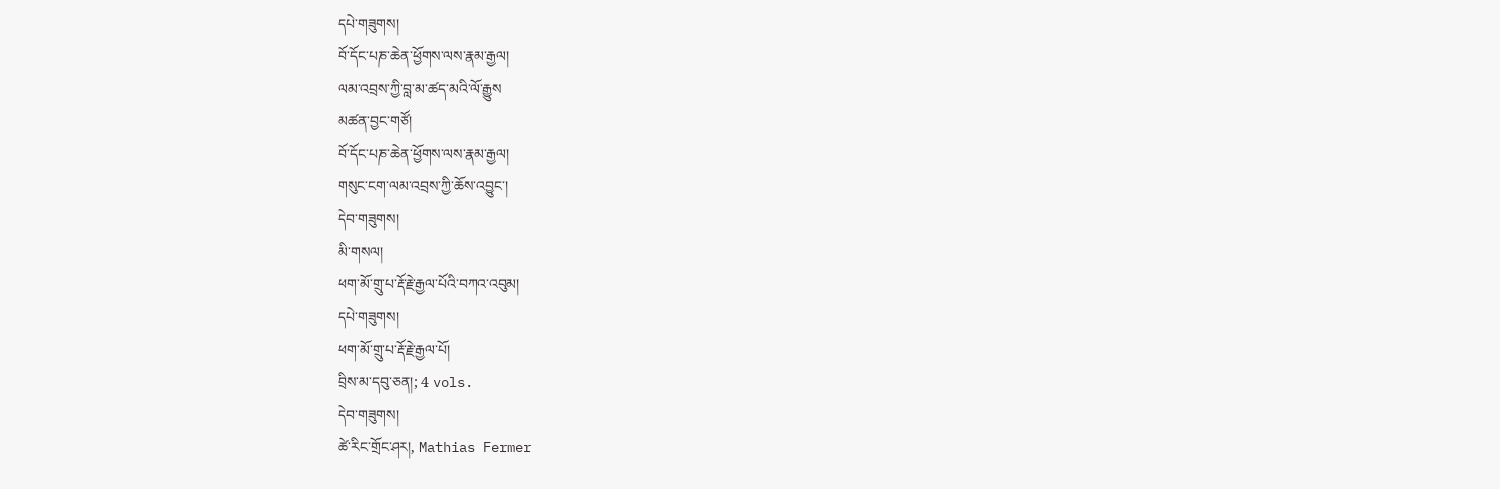དཔེ་གཟུགས།
བོ་དོང་པཎ་ཆེན་ཕྱོགས་ལས་རྣམ་རྒྱལ།
ལམ་འབྲས་ཀྱི་བླ་མ་ཚད་མའི་ལོ་རྒྱུས
མཚན་བྱང་གཙོ།
བོ་དོང་པཎ་ཆེན་ཕྱོགས་ལས་རྣམ་རྒྱལ།
གསུང་ངག་ལམ་འབྲས་ཀྱི་ཆོས་འབྱུང་།
དེབ་གཟུགས།
མི་གསལ།
ཕག་མོ་གྲུ་པ་རྡོ་རྗེ་རྒྱལ་པོའི་བཀའ་འབུམ།
དཔེ་གཟུགས།
ཕག་མོ་གྲུ་པ་རྡོ་རྗེ་རྒྱལ་པོ།
བྲིས་མ་དབུ་ཅན།; 4 vols.
དེབ་གཟུགས།
ཚེ་རིང་གྲོང་ཤར།, Mathias Fermer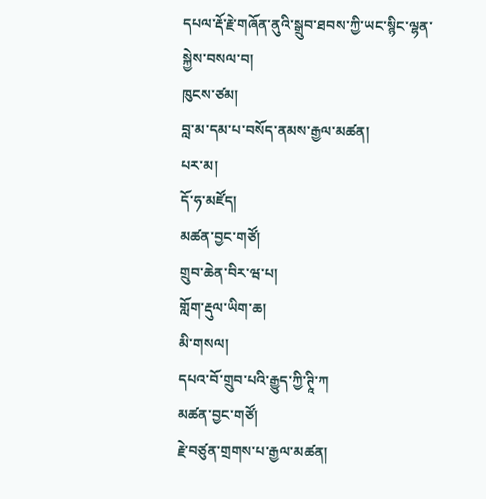དཔལ་རྡོ་རྗེ་གཞོན་ནུའི་སྒྲུབ་ཐབས་ཀྱི་ཡང་སྙིང་ལྷན་སྐྱེས་བསལ་བ།
ཁུངས་ཙམ།
བླ་མ་དམ་པ་བསོད་ནམས་རྒྱལ་མཚན།
པར་མ།
དོ་ཧ་མཛོད།
མཚན་བྱང་གཙོ།
གྲུབ་ཆེན་བིར་ཝ་པ།
གློག་རྡུལ་ཡིག་ཆ།
མི་གསལ།
དཔའ་བོ་གྲུབ་པའི་རྒྱུད་ཀྱི་ཊཱི་ཀ
མཚན་བྱང་གཙོ།
རྗེ་བཙུན་གྲགས་པ་རྒྱལ་མཚན།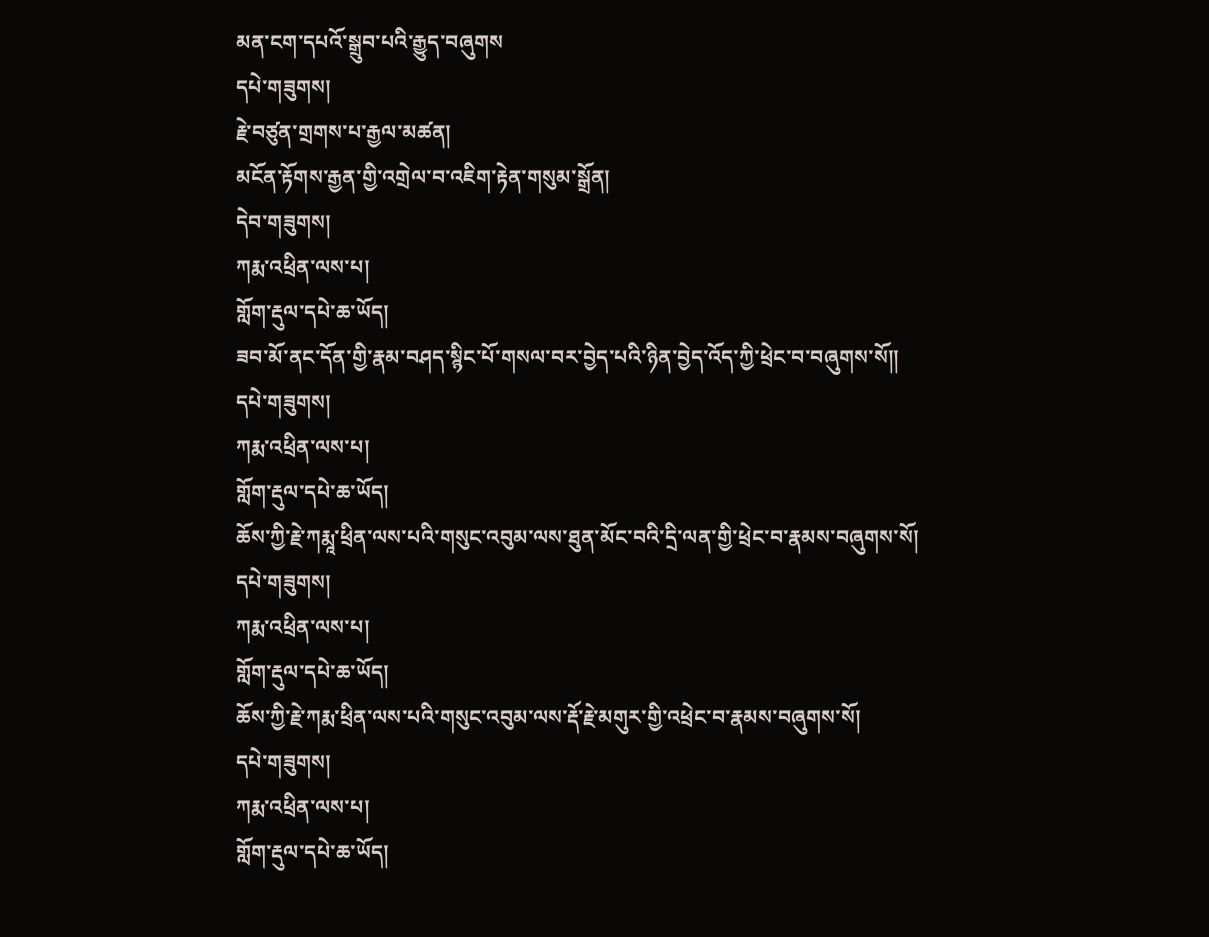མན་ངག་དཔའོ་སྒྲུབ་པའི་རྒྱུད་བཞུགས
དཔེ་གཟུགས།
རྗེ་བཙུན་གྲགས་པ་རྒྱལ་མཚན།
མངོན་རྟོགས་རྒྱན་གྱི་འགྲེལ་བ་འཇིག་རྟེན་གསུམ་སྒྲོན།
དེབ་གཟུགས།
ཀརྨ་འཕྲིན་ལས་པ།
གློག་རྡུལ་དཔེ་ཆ་ཡོད།
ཟབ་མོ་ནང་དོན་གྱི་རྣམ་བཤད་སྙིང་པོ་གསལ་བར་བྱེད་པའི་ཉིན་བྱེད་འོད་ཀྱི་ཕྲེང་བ་བཞུགས་སོ༎
དཔེ་གཟུགས།
ཀརྨ་འཕྲིན་ལས་པ།
གློག་རྡུལ་དཔེ་ཆ་ཡོད།
ཆོས་ཀྱི་རྗེ་ཀརྨཱ་ཕྲིན་ལས་པའི་གསུང་འབུམ་ལས་ཐུན་མོང་བའི་དྲི་ལན་གྱི་ཕྲེང་བ་རྣམས་བཞུགས་སོ།
དཔེ་གཟུགས།
ཀརྨ་འཕྲིན་ལས་པ།
གློག་རྡུལ་དཔེ་ཆ་ཡོད།
ཆོས་ཀྱི་རྗེ་ཀརྨ་ཕྲིན་ལས་པའི་གསུང་འབུམ་ལས་རྡོ་རྗེ་མགུར་གྱི་འཕྲེང་བ་རྣམས་བཞུགས་སོ།
དཔེ་གཟུགས།
ཀརྨ་འཕྲིན་ལས་པ།
གློག་རྡུལ་དཔེ་ཆ་ཡོད།